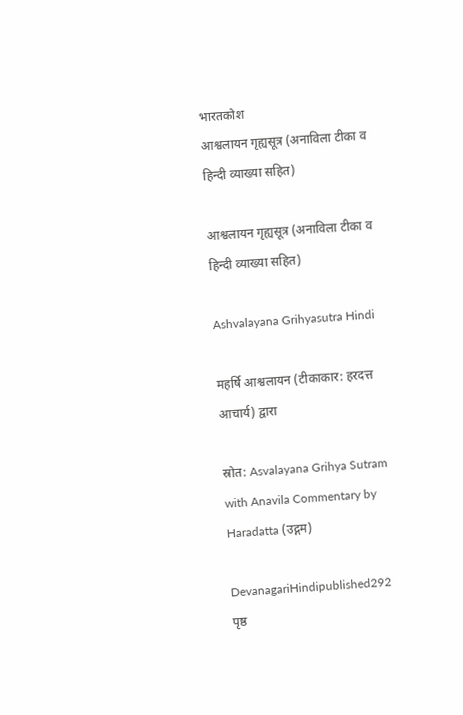भारतकोश
आश्वलायन गृह्यसूत्र (अनाविला टीका व हिन्दी व्याख्या सहित)

आश्वलायन गृह्यसूत्र (अनाविला टीका व हिन्दी व्याख्या सहित)

Ashvalayana Grihyasutra Hindi

महर्षि आश्वलायन (टीकाकार: हरदत्त आचार्य) द्वारा

स्रोत: Asvalayana Grihya Sutram with Anavila Commentary by Haradatta (उद्गम)

DevanagariHindipublished292 पृष्ठ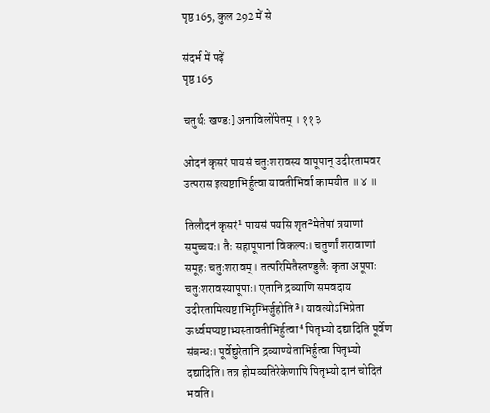पृष्ठ 165, कुल 292 में से

संदर्भ में पढ़ें
पृष्ठ 165

चतुर्थः खण्डः] अनाविलो॑पेतम् । ११३

ओदनं कृसरं पायसं चतुःशरावस्य वापूपान् उदीरतामवर उत्परास इत्यष्टाभिर्हुत्वा यावतीभिर्वा कामयीत ॥ ४ ॥

तिलौदनं कृसरं¹ पायसं पयसि शृत²मेतेषां त्रयाणां समुच्चयः। तैः सहापूपानां विकल्पः। चतुर्णां शरावाणां समूहः चतुःशरावम्। तत्परिमितैस्तण्डुलैः कृता अपूपाः चतुःशरावस्यापूपाः। एतानि द्रव्याणि समवदाय उदीरतामित्यष्टाभिरृग्भिर्जुहोति³। यावत्योऽभिप्रेता ऊर्ध्वमप्यष्टाभ्यस्तावतीभिर्हुत्वा⁴ पितृभ्यो दद्यादिति पूर्वेण संबन्धः। पूर्वेद्युरेतानि द्रव्याण्येताभिर्हुत्वा पितृभ्यो दद्यादिति। तत्र होमव्यतिरेकेणापि पितृभ्यो दानं चोदितं भवति।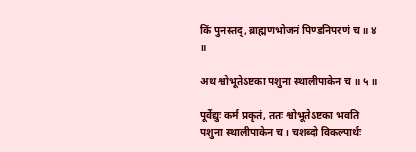किं पुनस्तद्, ब्राह्मणभोजनं पिण्डनिपरणं च ॥ ४ ॥

अथ श्वोभूतेऽष्टका पशुना स्थालीपाकेन च ॥ ५ ॥

पूर्वेद्युः कर्म प्रकृतं, ततः श्वोभूतेऽष्टका भवति पशुना स्थालीपाकेन च। चशब्दो विकल्पार्थः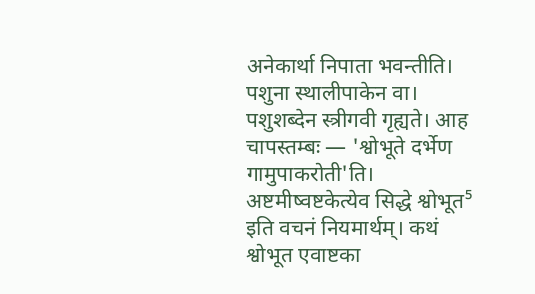अनेकार्था निपाता भवन्तीति। पशुना स्थालीपाकेन वा। पशुशब्देन स्त्रीगवी गृह्यते। आह चापस्तम्बः — 'श्वोभूते दर्भेण गामुपाकरोती'ति। अष्टमीष्वष्टकेत्येव सिद्धे श्वोभूत⁵ इति वचनं नियमार्थम्। कथं श्वोभूत एवाष्टका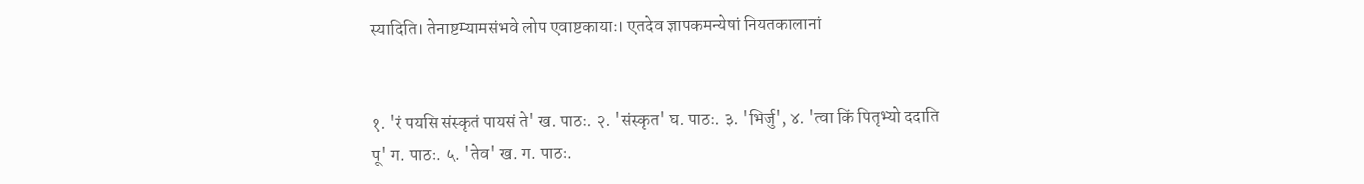स्यादिति। तेनाष्टम्यामसंभवे लोप एवाष्टकायाः। एतदेव ज्ञापकमन्येषां नियतकालानां


१. 'रं पयसि संस्कृतं पायसं ते' ख. पाठः. २. 'संस्कृत' घ. पाठः. ३. 'भिर्जु', ४. 'त्वा किं पितृभ्यो ददाति पू' ग. पाठः. ५. 'तेव' ख. ग. पाठः.